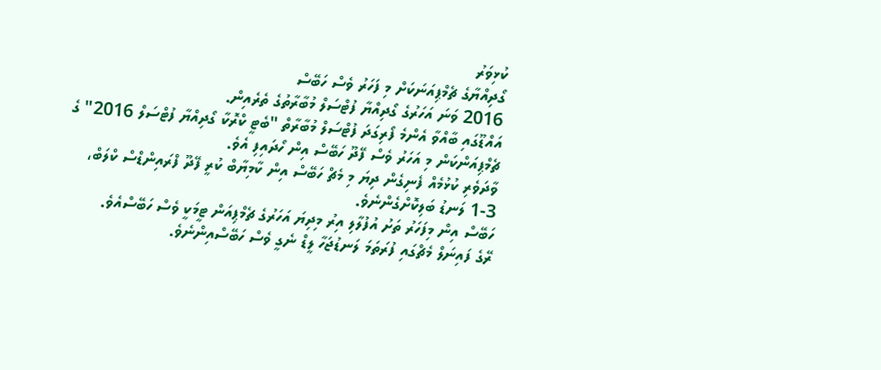ކުޅިވަރު
ގޯދިއްޔާގެ ޗެމްޕިއަނަކަށް މި ފަހަރު ވެސް ހަބޭސް
2016 ވަނަ އަހަރުގެ ގޯދިއްޔާ ފުޓްސަލް މުބާރާތުގެ ތެރެއިން.
އައްޑޫގައި ބާއްވާ އެންމެ ފޯރިގަދަ ފުޓްސަލް މުބާރާތް "ބެޓީ ކްރޮކާ ގޯދިއްޔާ ފުޓްސަލް 2016" ގެ ޗެމްޕިއަންކަން މި އަހަރު ވެސް ފޭދޫ ހަބޭސް އިން ހޯދައިފި އެވެ.
ވާދަވެރި ކުޅުމެއް ފެނިގެން ދިޔަ މި މެޗް ހަބޭސް އިން ކާމިޔާބް ކުރީ ފޭދޫ ފްރައިންޑްސް ކްލަބް، 3-1 ލަނޑު ބަލިކޮށްގެންނެވެ.
ހަބޭސް އިން މިފަހަރު ތަށު އުފުލާލި އިރު މިދިޔަ އަހަރުގެ ޗެމްޕިއަން ޓީމަކީ ވެސް ހަބޭސްއެވެ.
ރޭގެ ފައިނަލް މެޗްގައި ފުރަތަމަ ލަނޑުޖަހާ ލީޑް ނެގީ ވެސް ހަބޭސްއިންނެވެ.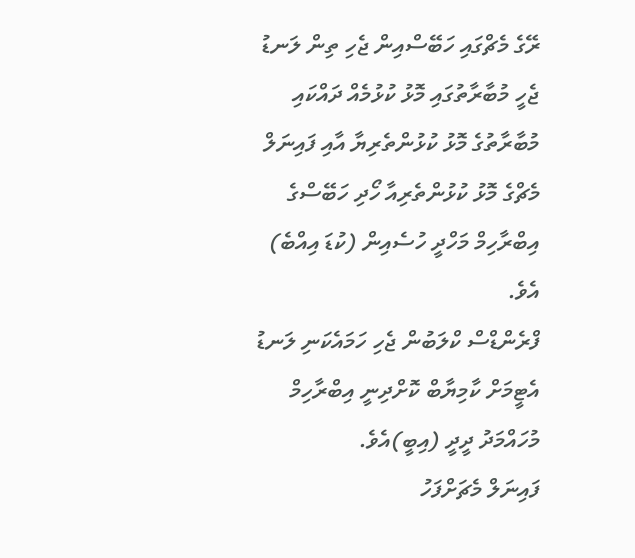ރޭގެ މެޗްގައި ހަބޭސްއިން ޖެހި ތިން ލަނޑު ޖެހީ މުބާރާތުގައި މޮޅު ކުޅުމެއް ދައްކައި މުބާރާތުގެ މޮޅު ކުޅުންތެރިޔާ އާއި ފައިނަލް މެޗްގެ މޮޅު ކުޅުންތެރިއާ ހޯދި ހަބޭސްގެ އިބްރާހިމް މަހްދީ ހުސެއިން (ކުޑަ އިއްބެ) އެވެ.
ފްރެންޑްސް ކްލަބުން ޖެހި ހަމައެކަނި ލަނޑު އެޓީމަށް ކާމިޔާބް ކޮށްދިނީ އިބްރާހިމް މުހައްމަދު ދީދީ (އިބީ)އެވެ.
ފައިނަލް މެޗަށްފަހު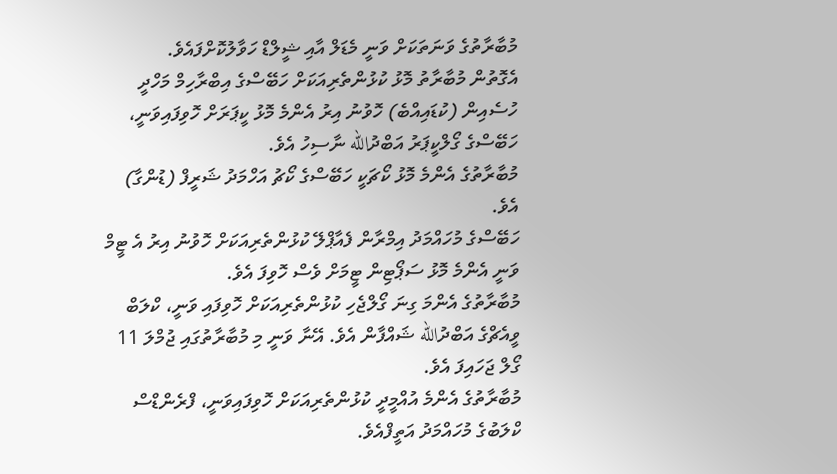މުބާރާތުގެ ވަނަތަކަށް ވަނީ މެޑަލް އާއި ޝީލްޑް ހަވާލުކޮށްފައެވެ.
އެގޮތުން މުބާރާތު މޮޅު ކުޅުންތެރިއަކަށް ހަބޭސްގެ އިބްރާހިމް މަހްދީ ހުސެއިން (ކުޑައިއްބެ) ހޮވުނު އިރު އެންމެ މޮޅު ކީޕަރަށް ހޮވިފައިވަނީ، ހަބޭސްގެ ގޯލްކީޕަރު އަބްދުالله ނާސިހު އެވެ.
މުބާރާތުގެ އެންމެ މޮޅު ކޯޗަކީ ހަބޭސްގެ ކޯޗު އަހްމަދު ޝަރީފް (ޑުންގާ) އެވެ.
ހަބޭސްގެ މުހައްމަދު އިމްރާން ފެއާޕްލޭ ކުޅުންތެރިއަކަށް ހޮވުނު އިރު އެ ޓީމް ވަނީ އެންމެ މޮޅު ސަޕޯޓިން ޓީމަށް ވެސް ހޮވިފަ އެވެ.
މުބާރާތުގެ އެންމަ ގިނަ ގޯލްޖެހި ކުޅުންތެރިއަކަށް ހޮވިފައި ވަނީ، ކްލަބް ވީއެޗްގެ އަބްދުالله ޝައްފާން އެވެ. އޭނާ ވަނީ މި މުބާރާތުގައި ޖުމްލަ 11 ގޯލް ޖަހައިފަ އެވެ.
މުބާރާތުގެ އެންމެ އުއްމީދީ ކުޅުންތެރިއަކަށް ހޮވިފައިވަނީ، ފްރެންޑްސް ކްލަބުގެ މުހައްމަދު އަތީފްއެވެ.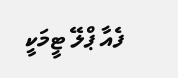ފެއާ ޕްލޭ ޓީމަކީ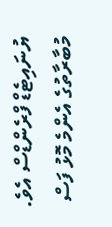ޔުނައިޓެޑް ފްރެންޑްސް އެވެ.
މުބާރާތުގެ އެންމެ މޮޅު ފަސް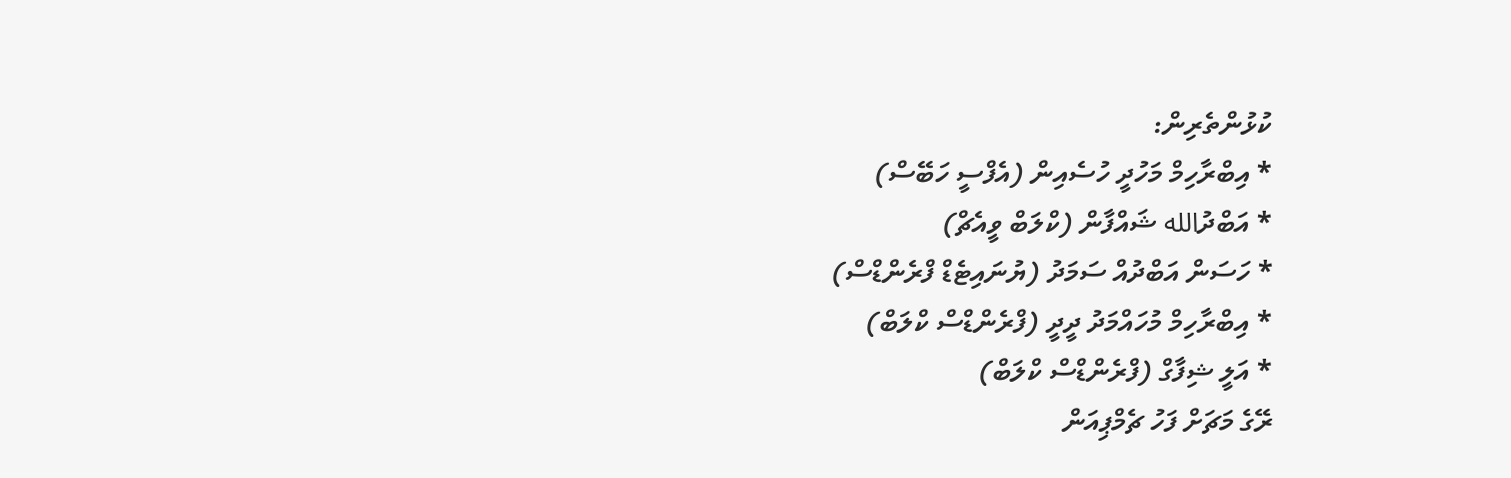ކުޅުންތެރިން:
* އިބްރާހިމް މަހުދީ ހުސެއިން (އެފްސީ ހަބޭސް)
* އަބްދުالله ޝައްފާން (ކްލަބް ވީއެޗް)
* ހަސަން އަބްދުއް ސަމަދު (ޔުނައިޓެޑް ފްރެންޑްސް)
* އިބްރާހިމް މުހައްމަދު ދީދީ (ފްރެންޑްސް ކްލަބް)
* އަލީ ޝިފާގް (ފްރެންޑްސް ކްލަބް)
ރޭގެ މަޗަށް ފަހު ޗެމްޕިއަން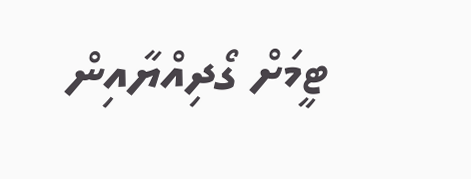ޓީމަށް ގޯދިއްޔާއިން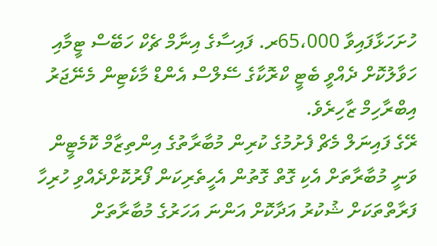ހުށަހަޅާފައިވާ 65،000ރ. ފައިސާގެ އިނާމް ޗެކް ހަބޭސް ޓީމާއި ހަވާލުކޮށް ދެއްވީ ބެޓީ ކްރޮކާގެ ސޭލްސް އެންޑް މާކެޓިން މެނޭޖަރު އިބްރާހިމް ޒާހިރެވެ.
ރޭގެ ފައިނަލް މެޗް ފެށުމުގެ ކުރިން މުބާރާތުގެ އިންތިޒާމް ކޮމެޓީން ވަނީ މުބާރާތަށް އެކި ގޮތް ގޮތުން އެހީތެރިކަން ފޯރުކޮށްދެއްވި ހުރިހާ ފަރާތްތަކަށް ޝުކުރު އަދާކޮށް އަންނަ އަހަރުގެ މުބާރާތަށް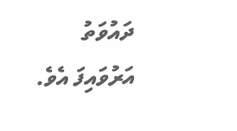ދައުވަތު އަރުވައިފަ އެވެ.